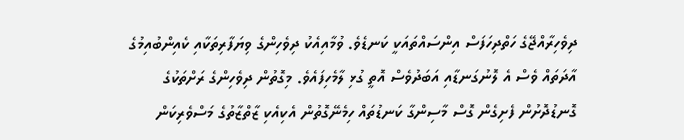ދިވެހިރާއްޖޭގެ ހަތްދިހަފަސް އިންސައްތައަކީ ކަނޑެވެ. ވުމާއިއެކު ދިވެހިންގެ ވިޔަފާރިތަކާއި ކެއިންބުއިމުގެ އާދަތައް ވެސް އެ ލޮނުގަނޑާއި އަބަދުވެސް އޮތީ ގުޅި ލާމެހިފައެވެ. މިގޮތުން ދިވެހިންގެ ރަށްތަކުގެ ގޮނޑުދޮށުން ފެށިގެން ގޮސް މާސިންގާ ކަނޑުތައް ހިމެނޭގޮތުން އެކިއެކި ޒާތްޒާތުގެ މަސްވެރިކަން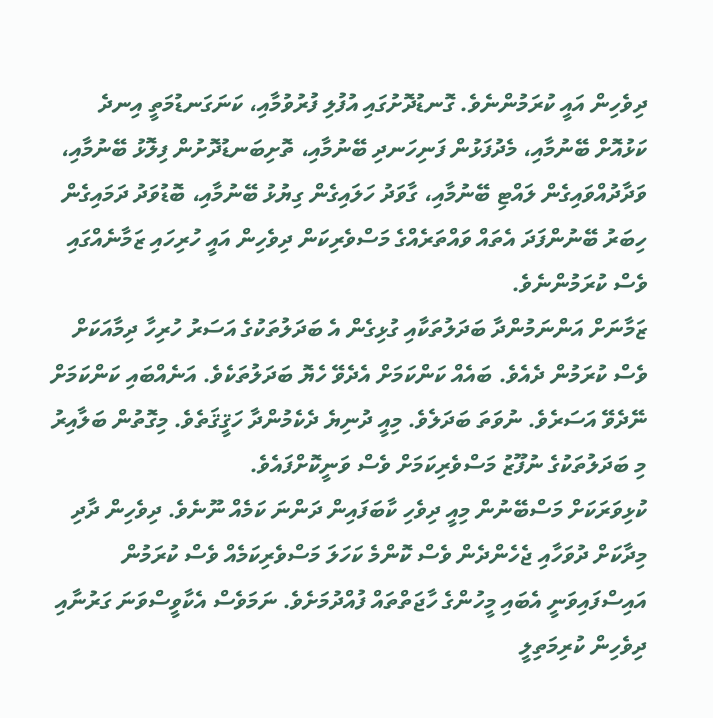ދިވެހިން އައީ ކުރަމުންނެވެ. ގޮނޑުދޮށުގައި އުފުލި ފުރުވުމާއި، ކަނަގަނޑުމަތީ އިނދެ ކަޅުއޮށް ބޭނުމާއި، މެދުފަޅުން ފަނިހަނދި ބޭނުމާއި، ތޮށިބަނޑުދޮށުން ފިލޮޅު ބޭނުމާއި، ވަދާދުއްވައިގެން ލައްޓި ބޭނުމާއި، ގާވަދު ހަލައިގެން ގިޔުޅު ބޭނުމާއި، ބޮޑުވަދު ދަމައިގެން ހިބަރު ބޭނުންފަދަ އެތައް ވައްތަރެއްގެ މަސްވެރިކަން ދިވެހިން އައީ ހުރިހައި ޒަމާނެއްގައި ވެސް ކުރަމުންނެވެ.
ޒަމާނަށް އަންނަމުންދާ ބަދަލުތަކާއި ގުޅިގެން އެ ބަދަލުތަކުގެ އަސަރު ހުރިހާ ދިމާއަކަށް ވެސް ކުރަމުން ދެއެވެ. ބައެއް ކަންކަމަށް އެދެވޭ ހެޔޮ ބަދަލުތަކެވެ. އަނެއްބައި ކަންކަމަށް ނޭދެވޭ އަސަރެވެ. ނުވަތަ ބަދަލެވެ. މިއީ ދުނިޔެ ދެކެމުންދާ ހަޤީޤަތެވެ. މިގޮތުން ބަލާއިރު މި ބަދަލުތަކުގެ ނުފޫޒު މަސްވެރިކަމަށް ވެސް ވަނީކޮށްފައެވެ.
ކުޅިވަރަކަށް މަސްބޭނުން މިއީ ދިވެހި ކާބަފައިން ދަންނަ ކަމެއް ނޫނެވެ. ދިވެހިން ދާދި މިދާކަށް ދުވަހާއި ޖެހެންދެން ވެސް ކޮންމެ ކަހަލަ މަސްވެރިކަމެއް ވެސް ކުރަމުން އައިސްފައިވަނީ އެބައި މީހުންގެ ހާޖަތްތައް ފުއްދުމަށެވެ. ނަމަވެސް އެކާވީސްވަނަ ގަރުނާއި ދިވެހިން ކުރިމަތިލީ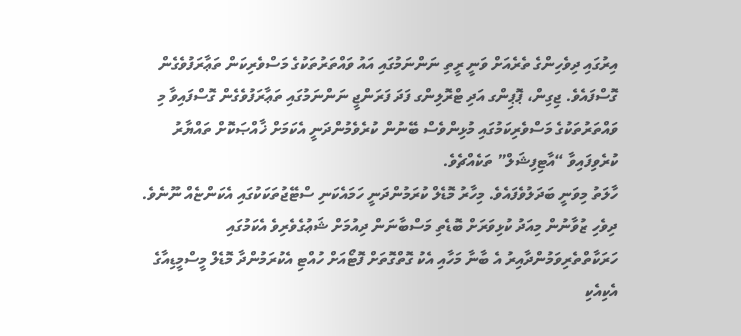އިރުގައި ދިވެހިންގެ ތެރެއަށް ވަނީ ރީތި ނަންނަމުގައި އައު ވައްތަރުތަކުގެ މަސްވެރިކަން ތަޢާރަފުވެގެން ގޮސްފައެވެ. ޖިގިން، ޕޮޕިންގ އަދި ޓްރޮލިންގ ފަދަ ފަރަންޖީ ނަންނަމުގައި ތަޢާރަފުވެގެން ގޮސްފައިވާ މި ވައްތަރުތަކުގެ މަސްވެރިކަމުގައި މުޅިންވެސް ބޭނުން ކުރެވެމުންދަނީ އެކަމަށް ޚާއްޞަކޮށް ތައްޔާރު ކުރެވިފައިވާ “އާޓިފިޝަލް” ތަކެއްޗެވެ.
ހާލަތު މިވަނީ ބަދަލުވެފައެވެ. މިހާރު މޮޑެލް ކުރަމުންދަނީ ހަމައެކަނި ސްޓޭޖުތަކަކުގައި އެކަންޏެއް ނޫނެވެ. ދިވެހި ޒުވާނުން މިއަދު ކުޅިވަރަށް ބޮޑެތި މަސްބާނަން ދިއުމަށް ޝަޢުގެވެރިވެ އެކަމުގައި ހަރަކާތްތެރިވަމުންދާއިރު އެ ބާނާ މަހާއި އެކު ގޮތްގޮތަށް ފޮޓޯއަށް ހުއްޓި އެކުރަމުންދާ މޮޑެލް މީސްމީޑިއާގެ އެކިއެކި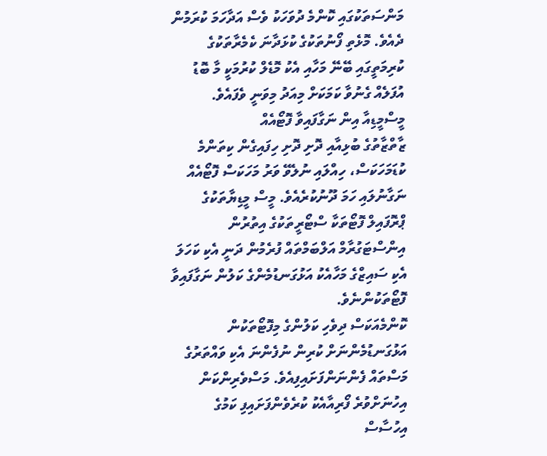މަންސަތަކުގައި ކޮންމެ ދުވަހަކު ވެސް އަދާހަމަ ކުރަމުން ދެއެވެ. މޮޅެތި ފޯނުތަކުގެ ކުޅަދާނަ ކެމެރާތަކުގެ ކުރިމަތީގައި ބޭނޭ މަހާއި އެކު މޮޑެލް ކުރުމަކީ މާ ބޮޑު އުފަލެއް ގެނުވާ ކަމަކަށް މިއަދު މިވަނީ ވެފައެވެ.
މީސްމީޑިއާ އިން ނަގާފައިވާ ފޮޓޯއެއް
ޒާތްޒާތުގެ ބުޅިއާއި ދޮށި ދޮށި ހިފައިގެން ކިތަންމެ ކުޑަމަހަކަސް، ހިއްލައި ނުލެވޭ ވަރު މަހަކަސް ފޮޓޯއެއް ނަގާނުލައި ހަމަ ދޫނުކުރެއެވެ. މީސް މީޑިޔާތަކުގެ ޕްރޮފައިލް ފޮޓޯތަކާ ސްޓޯރީތަކުގެ އިތުރުން އިންސްޓަގުރާމް އަލްބަމްތައް ފުރެމުން ދަނީ އެކި ކަހަލަ އެކި ސައިޒްގެ މަހާއެކު އަޅުގަނޑުމެންގެ ކަލުން ނަގާފައިވާ ފޮޓޯތަކުންނެވެ.
ކޮންމެއަކަސް ދިވެހި ކަލުންގެ މިފޮޓޯތަކުން އަޅުގަނޑުމެންނަށް ކުރިން ނުފެންނަ އެކި ވައްތަރުގެ މަސްތައް ފެންނަންފަށައިފިއެވެ. މަސްވެރިންކަން އިހުނަށްވުރެ ފޯރިއާއެކު ކުރެވެންފަށައިފި ކަމުގެ އިހުސާސް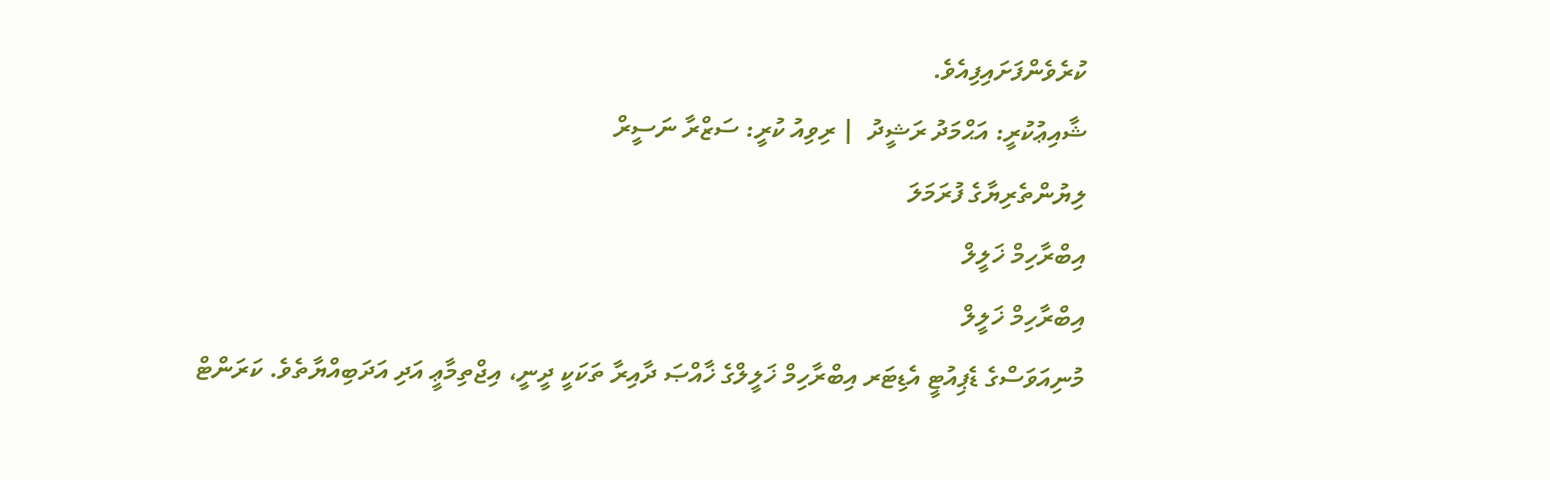ކުރެވެންފަށައިފިއެވެ.
ޝާއިޢުކުރީ: އަޙްމަދު ރަޝީދު  | ރިވިއު ކުރީ: ސަޒްރާ ނަސީރް
ލިޔުންތެރިޔާގެ ފުރަމަލަ
އިބްރާހިމް ޚަލީލް
އިބްރާހިމް ޚަލީލް
މުނިއަވަސްގެ ޑެޕިއުޓީ އެޑިޓަރ އިބްރާހިމް ޚަލީލްގެ ޚާއްޞަ ދާއިރާ ތަކަކީ ދީނީ، އިޖްތިމާޢީ އަދި އަދަބިއްޔާތެވެ. ކަރަންޓް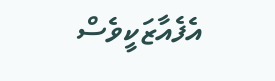އެފެއާޒަކީވެސް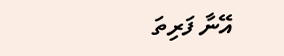އޭނާ ފަރިތަ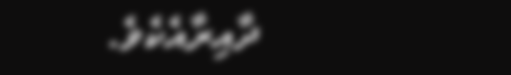ދާއިރާއެކެވެ.